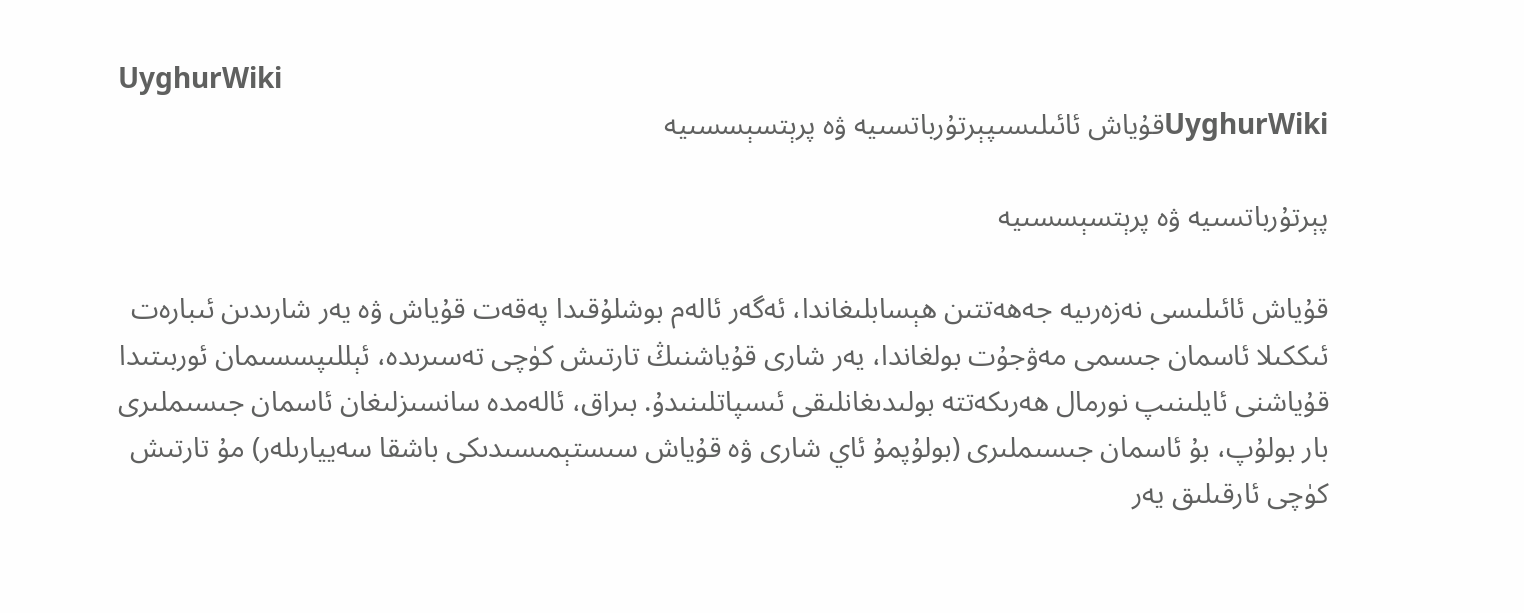UyghurWiki
UyghurWikiقۇياش ئائىلىسىپېرتۇرباتسىيە ۋە پرېتسېسسىيە

پېرتۇرباتسىيە ۋە پرېتسېسسىيە

قۇياش ئائىلىسى نەزەرىيە جەھەتتىن ھېسابلىغاندا، ئەگەر ئالەم بوشلۇقىدا پەقەت قۇياش ۋە يەر شارىدىن ئىبارەت ئىككىلا ئاسمان جىسمى مەۋجۇت بولغاندا، يەر شارى قۇياشنىڭ تارتىش كۈچى تەسىرىدە، ئېللىپسسىمان ئوربىتىدا قۇياشنى ئايلىنىپ نورمال ھەرىكەتتە بولىدىغانلىقى ئىسپاتلىنىدۇ. بىراق، ئالەمدە سانسىزلىغان ئاسمان جىسىملىرى بار بولۇپ، بۇ ئاسمان جىسىملىرى (بولۇپمۇ ئاي شارى ۋە قۇياش سىستېمىسىدىكى باشقا سەييارىلەر) مۇ تارتىش كۈچى ئارقىلىق يەر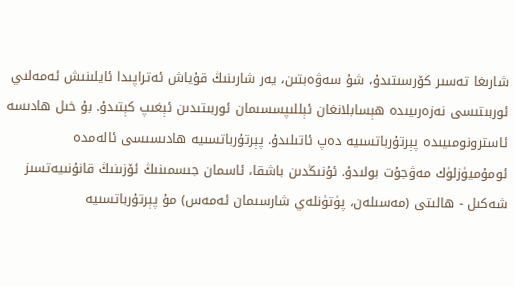شارىغا تەسىر كۆرسىتىدۇ، شۇ سەۋەبتىن، يەر شارىنىڭ قۇياش ئەتراپىدا ئايلىنىش ئەمەلىي ئوربىتىسى نەزەرىيىدە ھېسابلانغان ئېللىپسسىمان ئوربىتىدىن ئېغىپ كېتىدۇ. بۇ خىل ھادىسە ئاسترونومىيىدە پېرتۇرباتسىيە دەپ ئاتىلىدۇ. پېرتۇرباتسىيە ھادىسىسى ئالەمدە ئومۇميۈزلۈك مەۋجۇت بولىدۇ. ئۇنىڭدىن باشقا، ئاسمان جىسمىنىڭ ئۆزىنىڭ قانۇنىيەتسىز شەكىل - ھالىتى (مەسىلەن، پۈتۈنلەي شارسىمان ئەمەس) مۇ پېرتۇرباتسىيە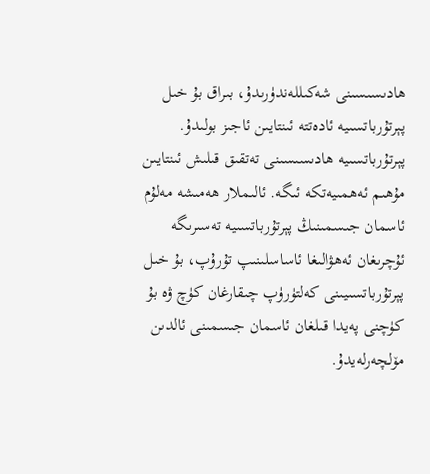ھادىسىسىنى شەكىللەندۈرىدۇ، بىراق بۇ خىل پېرتۇرباتسىيە ئادەتتە ئىنتايىن ئاجىز بولىدۇ. پېرتۇرباتسىيە ھادىسىسىنى تەتقىق قىلىش ئىنتايىن مۇھىم ئەھمىيەتكە ئىگە. ئالىملار ھەمىشە مەلۇم ئاسمان جىسمىنىڭ پېرتۇرباتسىيە تەسىرىگە ئۇچرىغان ئەھۋالىغا ئاساسلىنىپ تۇرۇپ، بۇ خىل پېرتۇرباتسىيىنى كەلتۈرۈپ چىقارغان كۈچ ۋە بۇ كۈچنى پەيدا قىلغان ئاسمان جىسمىنى ئالدىن مۆلچەرلەيدۇ.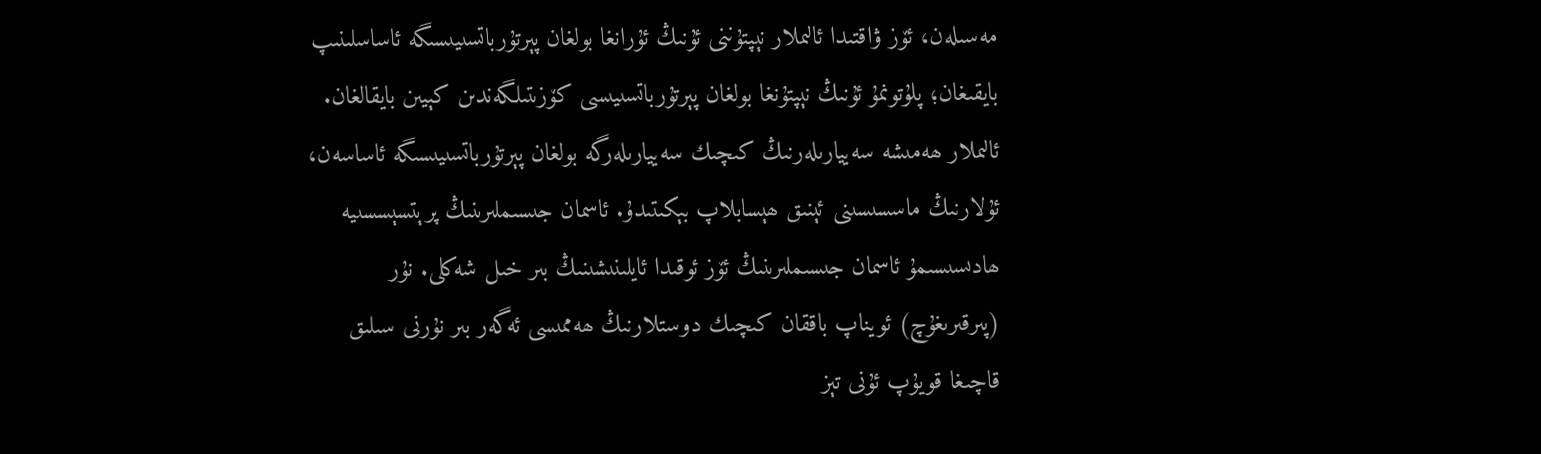مەسىلەن، ئۆز ۋاقتىدا ئالىملار نېپتۇننى ئۇنىڭ ئۇرانغا بولغان پېرتۇرباتسىيىسىگە ئاساسلىنىپ بايقىغان؛ پلۇتونمۇ ئۇنىڭ نېپتۇنغا بولغان پېرتۇرباتسىيىسى كۆزىتىلگەندىن كېيىن بايقالغان. ئالىملار ھەمىشە سەييارىلەرنىڭ كىچىك سەييارىلەرگە بولغان پېرتۇرباتسىيىسىگە ئاساسەن، ئۇلارنىڭ ماسسىسىنى ئېنىق ھېسابلاپ بېكىتىدۇ. ئاسمان جىسىملىرىنىڭ پرېتسېسسىيە ھادىسىسىمۇ ئاسمان جىسىملىرىنىڭ ئۆز ئوقىدا ئايلىنىشىنىڭ بىر خىل شەكلى. نۇر (پىرقىرىغۇچ) ئويناپ باققان كىچىك دوستلارنىڭ ھەممىسى ئەگەر بىر نۇرنى سىلىق قاچىغا قويۇپ ئۇنى تېز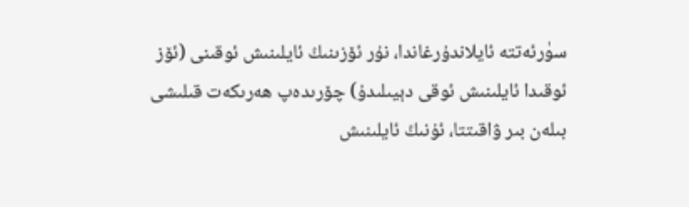سۈرئەتتە ئايلاندۇرغاندا، نۇر ئۆزىنىڭ ئايلىنىش ئوقىنى (ئۆز ئوقىدا ئايلىنىش ئوقى دېيىلىدۇ) چۆرىدەپ ھەرىكەت قىلىشى بىلەن بىر ۋاقىتتا، ئۇنىڭ ئايلىنىش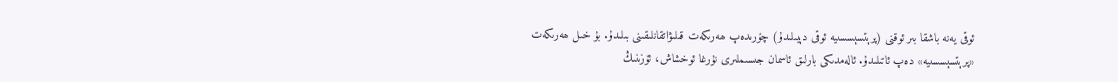ئوقى يەنە باشقا بىر ئوقنى (پرېتسېسسىيە ئوقى دېيىلىدۇ) چۆرىدەپ ھەرىكەت قىلىۋاتقانلىقىنى بىلىدۇ. بۇ خىل ھەرىكەت «پرېتسېسسىيە» دەپ ئاتىلىدۇ. ئالەمدىكى بارلىق ئاسمان جىسىملىرى نۇرغا ئوخشاش، ئۆزىنىڭ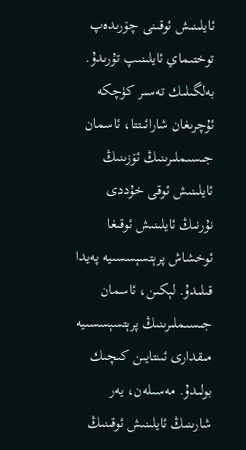ئايلىنىش ئوقىنى چۆرىدەپ توختىماي ئايلىنىپ تۇرىدۇ. بەلگىلىك تەسىر كۈچكە ئۇچرىغان شارائىتتا، ئاسمان جىسىملىرىنىڭ ئۆزىنىڭ ئايلىنىش ئوقى خۇددى نۇرنىڭ ئايلىنىش ئوقىغا ئوخشاش پرېتسېسسىيە پەيدا قىلىدۇ. لېكىن، ئاسمان جىسىملىرىنىڭ پرېتسېسسىيە مىقدارى ئىنتايىن كىچىك بولىدۇ. مەسىلەن، يەر شارىنىڭ ئايلىنىش ئوقىنىڭ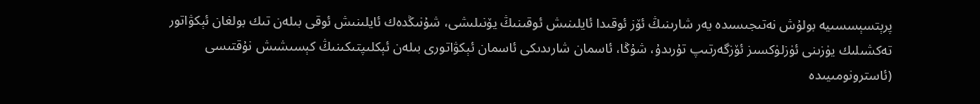پرېتسېسسىيە بولۇش نەتىجىسىدە يەر شارىنىڭ ئۆز ئوقىدا ئايلىنىش ئوقىنىڭ يۆنىلىشى، شۇنىڭدەك ئايلىنىش ئوقى بىلەن تىك بولغان ئېكۋاتور تەكشىلىك يۈزىنى ئۈزلۈكسىز ئۆزگەرتىپ تۇرىدۇ، شۇڭا، ئاسمان شارىدىكى ئاسمان ئېكۋاتورى بىلەن ئېكلىپتىكىنىڭ كېسىشىش نۇقتىسى (ئاسترونومىيىدە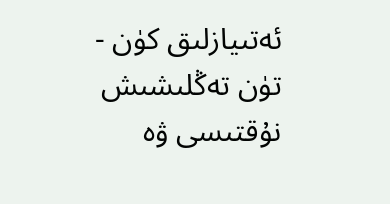ئەتىيازلىق كۈن - تۈن تەڭلىشىش نۇقتىسى ۋە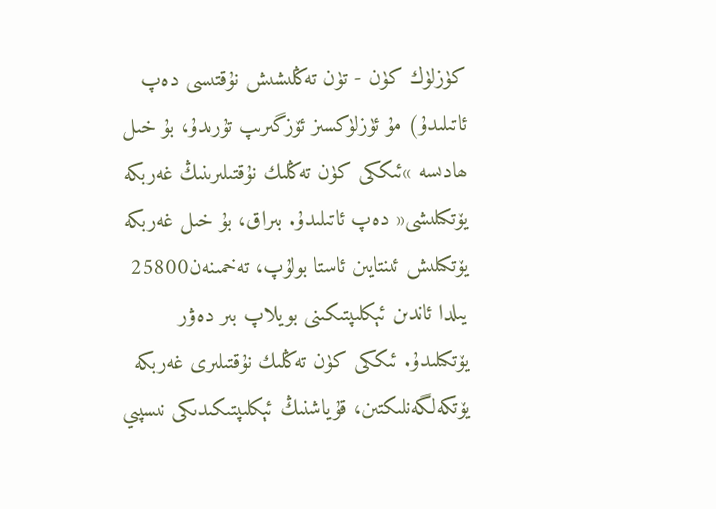كۈزلۈك كۈن - تۈن تەڭلىشىش نۇقتىسى دەپ ئاتىلىدۇ) مۇ ئۈزلۈكسىز ئۆزگىرىپ تۇرىدۇ، بۇ خىل ھادىسە »ئىككى كۈن تەڭلىك نۇقتىلىرىنىڭ غەربكە يۆتكىلىشى« دەپ ئاتىلىدۇ. بىراق، بۇ خىل غەربكە يۆتكىلىش ئىنتايىن ئاستا بولۇپ، تەخمىنەن25800 يىلدا ئاندىن ئېكلىپتىكىنى بويلاپ بىر دەۋر يۆتكىلىدۇ. ئىككى كۈن تەڭلىك نۇقتىلىرى غەربكە يۆتكەلگەنلىكتىن، قۇياشنىڭ ئېكلىپتىكىدىكى نىسپىي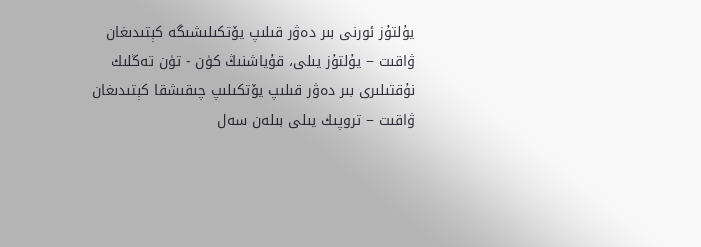يۇلتۇز ئورنى بىر دەۋر قىلىپ يۆتكىلىشىگە كېتىدىغان ۋاقىت − يۇلتۇز يىلى، قۇياشنىڭ كۈن - تۈن تەڭلىك نۇقتىلىرى بىر دەۋر قىلىپ يۆتكىلىپ چىقىشقا كېتىدىغان ۋاقىت − تروپىك يىلى بىلەن سەل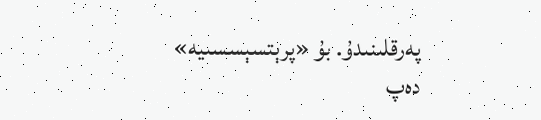پەرقلىنىدۇ. بۇ «پرېتسېسسىيە» دەپ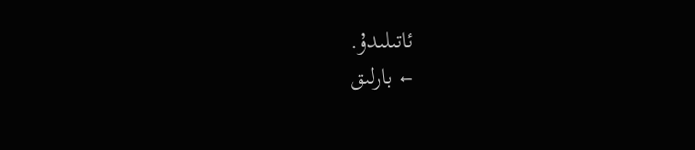ئاتىلىدۇ.
← بارلىق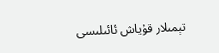تېمىلار قۇياش ئائىلىسى